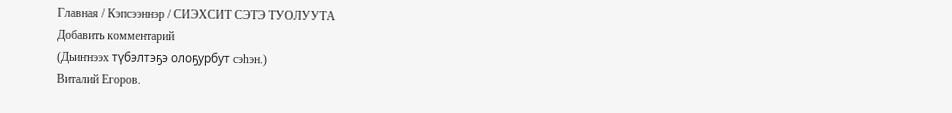Главная / Кэпсээннэр / СИЭХСИТ СЭТЭ ТУОЛУУТА
Добавить комментарий
(Дьиҥнээх түбэлтэҕэ олоҕурбут сэһэн.)
Виталий Егоров.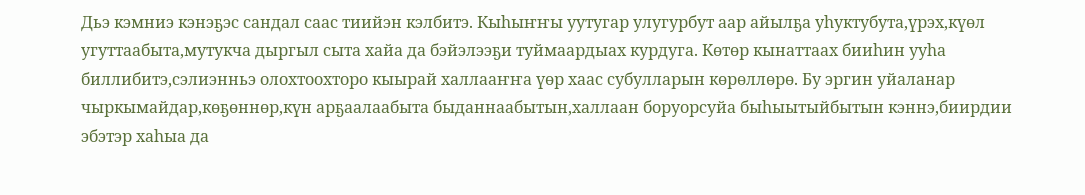Дьэ кэмниэ кэнэҕэс сандал саас тиийэн кэлбитэ. Кыһыҥҥы уутугар улугурбут аар айылҕа уһуктубута,үрэх,күөл угуттаабыта,мутукча дыргыл сыта хайа да бэйэлээҕи туймаардыах курдуга. Көтөр кынаттаах бииһин ууһа биллибитэ,сэлиэнньэ олохтоохторо кыырай халлааҥҥа үөр хаас субулларын көрөллөрө. Бу эргин уйаланар чыркымайдар,көҕөннөр,күн арҕаалаабыта быданнаабытын,халлаан боруорсуйа быһыытыйбытын кэннэ,биирдии эбэтэр хаһыа да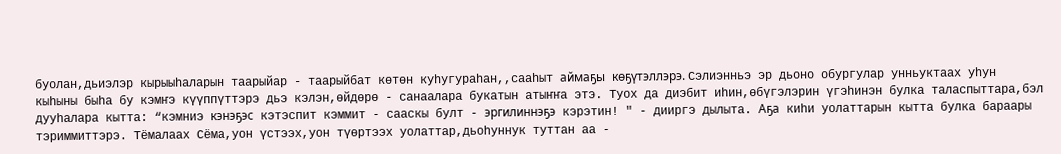буолан,дьиэлэр кырыыһаларын таарыйар - таарыйбат көтөн куһугураһан,,сааһыт аймаҕы көҕүтэллэрэ. Сэлиэнньэ эр дьоно обургулар унньуктаах уһун кыһыны быһа бу кэмҥэ күүппүттэрэ дьэ кэлэн,өйдөрө - санаалара букатын атыҥҥа этэ. Туох да диэбит иһин,өбүгэлэрин үгэһинэн булка таласпыттара,бэл дууһалара кытта: “кэмниэ кэнэҕэс кэтэспит кэммит - сааскы булт - эргилиннэҕэ кэрэтин! " - дииргэ дылыта. Аҕа киһи уолаттарын кытта булка бараары тэриммиттэрэ. Тёмалаах Сёма,уон үстээх,уон түөртээх уолаттар,дьоһуннук туттан аа -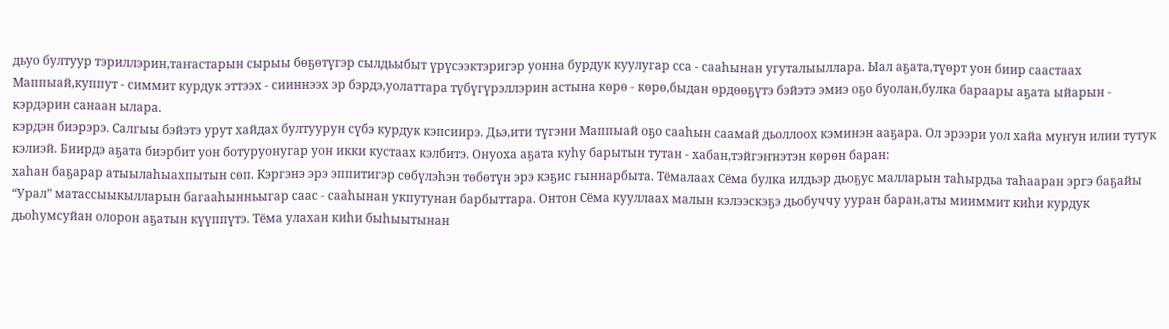дьуо бултуур тэриллэрин,таҥастарын сырыы бөҕөтүгэр сылдьыбыт үрүсээктэригэр уонна бурдук куулугар сса - сааһынан угуталыыллара. Ыал аҕата,түөрт уон биир саастаах Маппыай,куппут - симмит курдук эттээх - сииннээх эр бэрдэ,уолаттара түбүгүрэллэрин астына көрө - көрө,быдан өрдөөҕүтэ бэйэтэ эмиэ оҕо буолан,булка бараары аҕата ыйарын - кэрдэрин санаан ылара.
кэрдэн биэрэрэ. Салгыы бэйэтэ урут хайдах бултуурун сүбэ курдук кэпсиирэ. Дьэ,ити түгэни Маппыай оҕо сааһын саамай дьоллоох кэминэн ааҕара. Ол эрээри уол хайа муҥун илии тутук кэлиэй. Биирдэ аҕата биэрбит уон ботуруонугар уон икки кустаах кэлбитэ. Онуоха аҕата куһу барытын тутан - хабан,тэйгэҥнэтэн көрөн баран:
хаһан баҕарар атыылаһыахпытын сөп. Кэргэнэ эрэ эппитигэр сөбүлэһэн төбөтүн эрэ кэҕис гыннарбыта. Тёмалаах Сёма булка илдьэр дьоҕус малларын таһырдьа таһааран эргэ баҕайы “Урал” матассыыкылларын багааһынньыгар саас - сааһынан укпутунан барбыттара. Онтон Сёма кууллаах малын кэлээскэҕэ дьобуччу ууран баран,аты мииммит киһи курдук дьоһумсуйан олорон аҕатын күүппүтэ. Тёма улахан киһи быһыытынан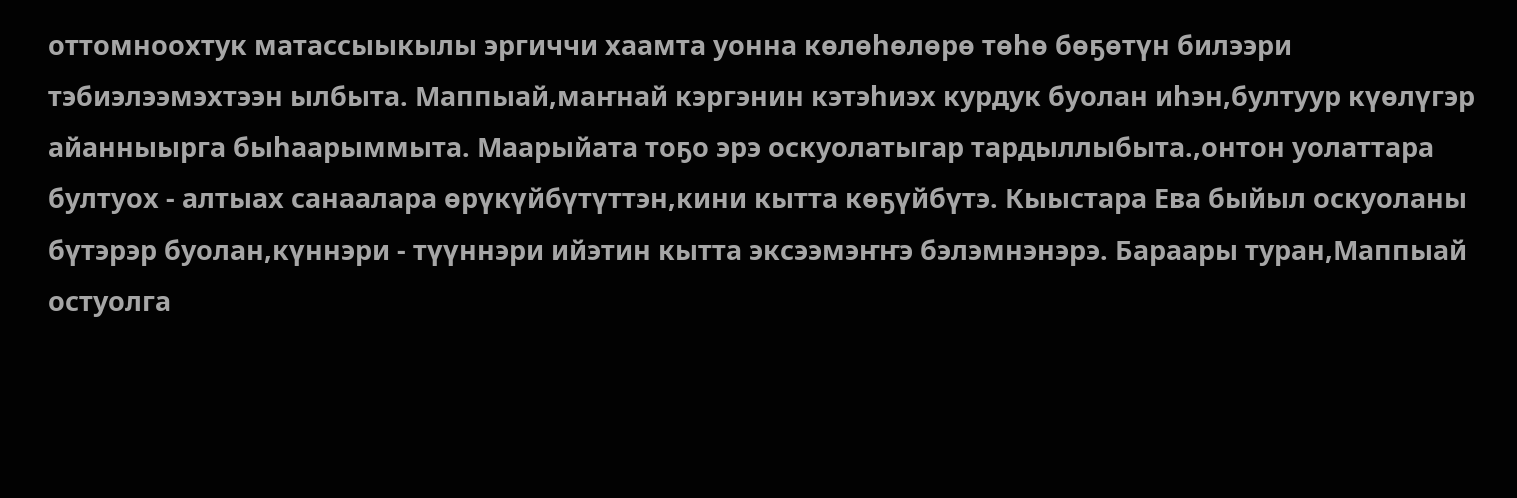оттомноохтук матассыыкылы эргиччи хаамта уонна көлөһөлөрө төһө бөҕөтүн билээри тэбиэлээмэхтээн ылбыта. Маппыай,маҥнай кэргэнин кэтэһиэх курдук буолан иһэн,бултуур күөлүгэр айанныырга быһаарыммыта. Маарыйата тоҕо эрэ оскуолатыгар тардыллыбыта.,онтон уолаттара бултуох - алтыах санаалара өрүкүйбүтүттэн,кини кытта көҕүйбүтэ. Кыыстара Ева быйыл оскуоланы бүтэрэр буолан,күннэри - түүннэри ийэтин кытта эксээмэҥҥэ бэлэмнэнэрэ. Бараары туран,Маппыай остуолга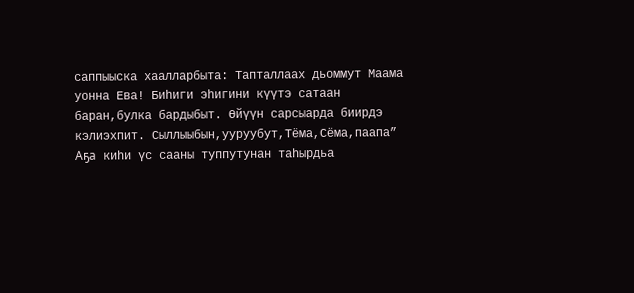саппыыска хаалларбыта: Тапталлаах дьоммут Маама уонна Ева! Биһиги эһигини күүтэ сатаан баран,булка бардыбыт. Өйүүн сарсыарда биирдэ кэлиэхпит. Сыллыыбын,ууруубут,Тёма,Сёма,паапа” Аҕа киһи үс сааны туппутунан таһырдьа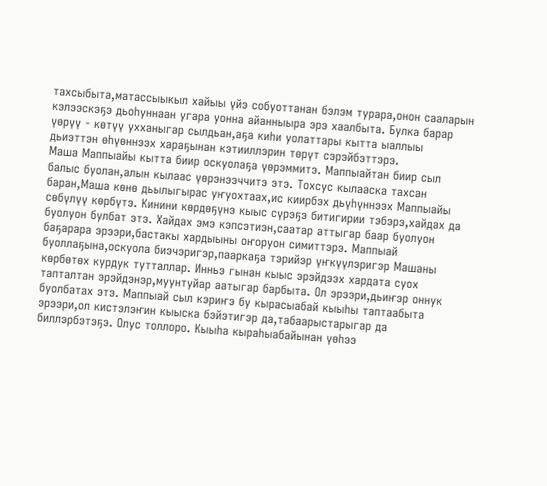тахсыбыта,матассыыкыл хайыы үйэ собуоттанан бэлэм турара,онон сааларын кэлээскэҕэ дьоһуннаан угара уонна айанныыра эрэ хаалбыта. Булка барар үөрүү - көтүү ухханыгар сылдьан,аҕа киһи уолаттары кытта ыаллыы дьиэттэн өһүөннээх хараҕынан кэтииллэрин төрүт сэрэйбэттэрэ.
Маша Маппыайы кытта биир оскуолаҕа үөрэммитэ. Маппыайтан биир сыл балыс буолан,алын кылаас үөрэнээччитэ этэ. Тохсус кылааска тахсан баран,Маша көнө дьылыгырас уҥуохтаах,ис киирбэх дьүһүннээх Маппыайы сөбүлүү көрбүтэ. Кинини көрдөҕүнэ кыыс сүрэҕэ битигирии тэбэрэ,хайдах да буолуон булбат этэ. Хайдах эмэ кэпсэтиэн,саатар аттыгар баар буолуон баҕарара эрээри,бастакы хардыыны оҥоруон симиттэрэ. Маппыай буоллаҕына,оскуола биэчэригэр,пааркаҕа тэрийэр үҥкүүлэригэр Машаны көрбөтөх курдук тутталлар. Инньэ гынан кыыс эрэйдээх хардата суох тапталтан эрэйдэнэр,муунтуйар аатыгар барбыта. Ол эрээри,дьиҥэр оннук буолбатах этэ. Маппыай сыл кэриҥэ бу кырасыабай кыыһы таптаабыта эрээри,ол кистэлэҥин кыыска бэйэтигэр да,табаарыстарыгар да биллэрбэтэҕэ. Олус толлоро. Кыыһа кыраһыабайынан үөһээ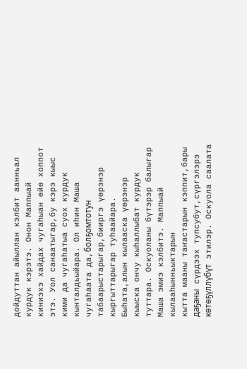дойдуттан айыллан кэлбит аанньал курдук кэрэтэ. Онон Маппыай киниэхэ хайдах чугаһыан өйө хоппот этэ. Уол санаатыгар,бу кэрэ кыыс кими да чугаһатыа суох курдук кынталдьыйара. Ол иһин Маша чугаһаата да,болҕомтотун табаарыстарыгар,бииргэ үөрэнэр кыргыттарыгар туһаайара. Быһата,алын кылааска үөрэнэр кыыска ончу кыһаллыбат курдук туттара. Оскуоланы бүтэрэр балыгар Маша эмиэ кэлбитэ. Маппыай кылааһынньыктарын
кытта мааны таҥастарын кэппит,бары даҕаны сүрдээх тупсубут,сүргэлэрэ көтөҕүллүбүт этилэр. Оскуола саалата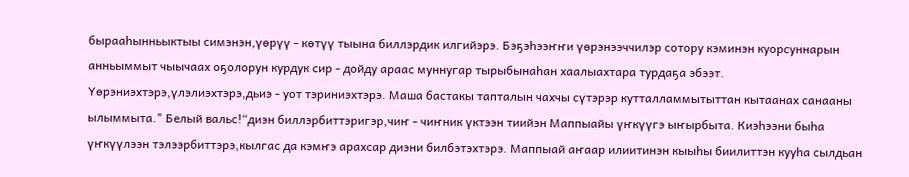бырааһынньыктыы симэнэн,үөрүү - көтүү тыына биллэрдик илгийэрэ. Бэҕэһээҥҥи үөрэнээччилэр сотору кэминэн куорсуннарын анньыммыт чыычаах оҕолорун курдук сир - дойду араас муннугар тырыбынаһан хаалыахтара турдаҕа эбээт. Үөрэниэхтэрэ,үлэлиэхтэрэ,дьиэ - уот тэриниэхтэрэ. Маша бастакы тапталын чахчы сүтэрэр кутталламмытыттан кытаанах санааны ылыммыта." Белый вальс!“диэн биллэрбиттэригэр,чиҥ - чиҥник үктээн тиийэн Маппыайы үҥкүүгэ ыҥырбыта. Киэһээни быһа үҥкүүлээн тэлээрбиттэрэ,кылгас да кэмҥэ арахсар диэни билбэтэхтэрэ. Маппыай аҥаар илиитинэн кыыһы биилиттэн кууһа сылдьан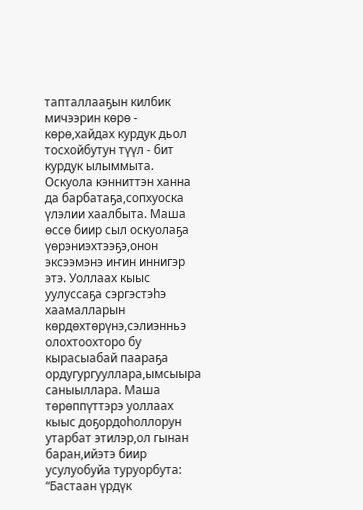тапталлааҕын килбик мичээрин көрө - көрө,хайдах курдук дьол тосхойбутун түүл - бит курдук ылыммыта. Оскуола кэнниттэн ханна да барбатаҕа,сопхуоска үлэлии хаалбыта. Маша өссө биир сыл оскуолаҕа үөрэниэхтээҕэ,онон эксээмэнэ иҥин иннигэр этэ. Уоллаах кыыс уулуссаҕа сэргэстэһэ хаамалларын көрдөхтөрүнэ,сэлиэнньэ олохтоохторо бу кырасыабай паараҕа ордугургууллара,ымсыыра саныыллара. Маша төрөппүттэрэ уоллаах кыыс доҕордоһоллорун утарбат этилэр,ол гынан баран,ийэтэ биир усулуобуйа туруорбута: “Бастаан үрдүк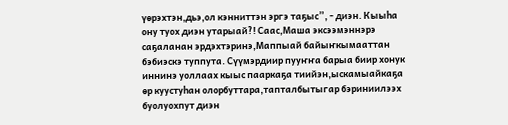үөрэхтэн,дьэ,ол кэнниттэн эргэ таҕыс”, - диэн. Кыыһа ону туох диэн утарыай?! Саас,Маша эксээмэннэрэ саҕаланан эрдэхтэринэ,Маппыай байыҥкымааттан бэбиэскэ туппута. Сүүмэрдиир пууҥҥа барыа биир хонук иннинэ уоллаах кыыс пааркаҕа тиийэн,ыскамыайкаҕа өр куустуһан олорбуттара,тапталбытыгар бэриниилээх буолуохпут диэн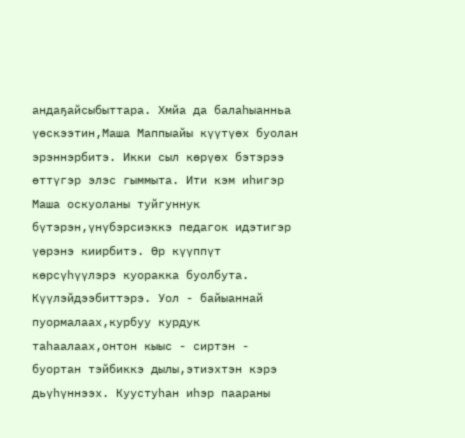андаҕайсыбыттара. Хмйа да балаһыанньа үөскээтин,Маша Маппыайы күүтүөх буолан эрэннэрбитэ. Икки сыл көрүөх бэтэрээ өттүгэр элэс гыммыта. Ити кэм иһигэр Маша оскуоланы туйгуннук бүтэрэн,үнүбэрсиэккэ педагок идэтигэр үөрэнэ киирбитэ. Өр күүппүт көрсүһүүлэрэ куоракка буолбута. Күүлэйдээбиттэрэ. Уол - байыаннай пуормалаах,курбуу курдук таһаалаах,онтон кыыс - сиртэн - буортан тэйбиккэ дылы,этиэхтэн кэрэ дьүһүннээх. Куустуһан иһэр паараны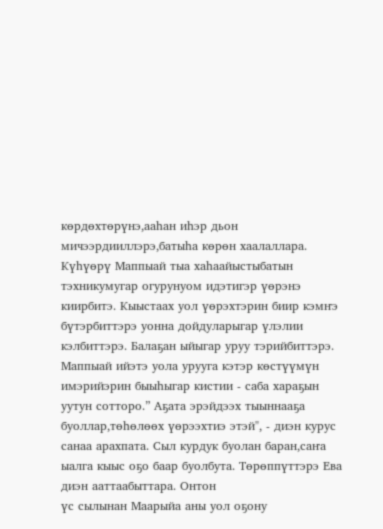көрдөхтөрүнэ,ааһан иһэр дьон мичээрдииллэрэ,батыһа көрөн хаалаллара. Күһүөрү Маппыай тыа хаһаайыстыбатын тэхникумугар огурунуом идэтигэр үөрэнэ киирбитэ. Кыыстаах уол үөрэхтэрин биир кэмҥэ бүтэрбиттэрэ уонна дойдуларыгар үлэлии кэлбиттэрэ. Балаҕан ыйыгар уруу тэрийбиттэрэ. Маппыай ийэтэ уола урууга кэтэр көстүүмүн имэрийэрин быыһыгар кистии - саба хараҕын уутун сотторо.” Аҕата эрэйдээх тыыннааҕа буоллар,төһөлөөх үөрээхтиэ этэй", - диэн курус санаа арахпата. Сыл курдук буолан баран,саҥа ыалга кыыс оҕо баар буолбута. Төрөппүттэрэ Ева диэн ааттаабыттара. Онтон
үс сылынан Маарыйа аны уол оҕону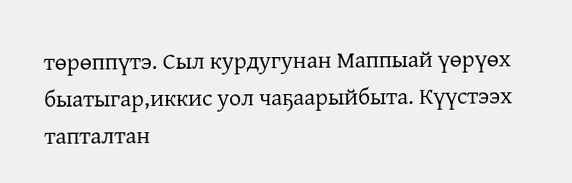төрөппүтэ. Сыл курдугунан Маппыай үөрүөх быатыгар,иккис уол чаҕаарыйбыта. Күүстээх тапталтан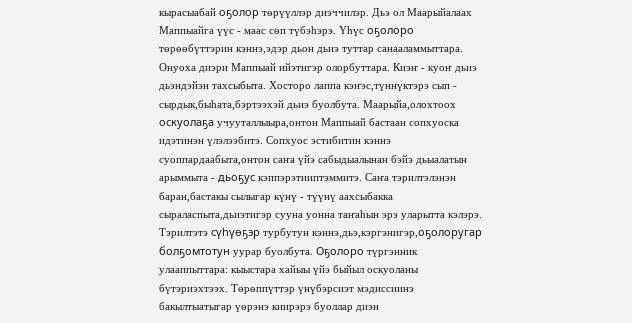кырасыабай оҕолор төрүүллэр диэччилэр. Дьэ ол Маарыйалаах Маппыайга үүс - маас сөп түбэһэрэ. Үһүс оҕолоро төрөөбүттэрин кэннэ,эдэр дьон дьиэ туттар санааламмыттара. Онуоха диэри Маппыай ийэтигэр олорбуттара. Киэҥ - куоҥ дьиэ дьэндэйэн тахсыбыта. Хосторо лаппа кэҥэс,түннүктэрэ сып - сырдык,быһата,бэртээхэй дьиэ буолбута. Маарыйа,олохтоох оскуолаҕа учууталлыыра,онтон Маппыай бастаан сопхуоска идэтинэн үлэлээбитэ. Сопхуос эстибитин кэннэ суоппардаабыта,онтон саҥа үйэ сабыдыалынан бэйэ дьыалатын арыммыта - дьоҕус кэппэрэтииптэммитэ. Саҥа тэрилтэлэнэн баран,бастакы сылыгар күнү - түүнү аахсыбакка сыраласпыта,дьиэтигэр сууна уонна таҥаһын эрэ уларытта кэлэрэ. Тэрилтэтэ сүһүөҕэр турбутун кэннэ,дьэ,кэргэнигэр,оҕолоругар болҕомтотун уурар буолбута. Оҕолоро түргэнник улааппыттара: кыыстара хайыы үйэ быйыл оскуоланы бүтэриэхтээх. Төрөппүттэр үнүбэрсиэт мэдиссиинэ бакылтыатыгар үөрэнэ киирэрэ буоллар диэн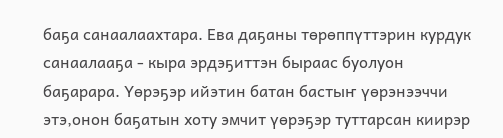баҕа санаалаахтара. Ева даҕаны төрөппүттэрин курдук санаалааҕа - кыра эрдэҕиттэн быраас буолуон баҕарара. Үөрэҕэр ийэтин батан бастыҥ үөрэнээччи этэ,онон баҕатын хоту эмчит үөрэҕэр туттарсан киирэр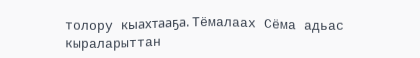толору кыахтааҕа. Тёмалаах Сёма адьас кыраларыттан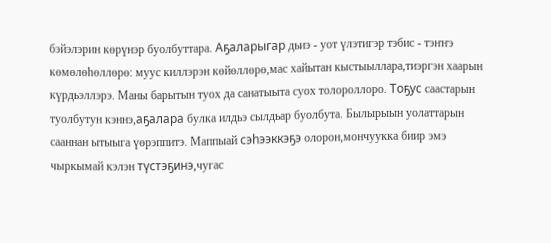бэйэлэрин көрүнэр буолбуттара. Аҕаларыгар дьиэ - уот үлэтигэр тэбис - тэҥҥэ көмөлөһөллөрө: муус киллэрэн көйөллөрө,мас хайытан кыстыыллара,тиэргэн хаарын күрдьэллэрэ. Маны барытын туох да санатыыта суох толороллоро. Тоҕус саастарын туолбутун кэннэ,аҕалара булка илдьэ сылдьар буолбута. Былырыын уолаттарын сааннан ытыыга үөрэппитэ. Маппыай сэһээккэҕэ олорон,мончуукка биир эмэ чыркымай кэлэн түстэҕинэ,чугас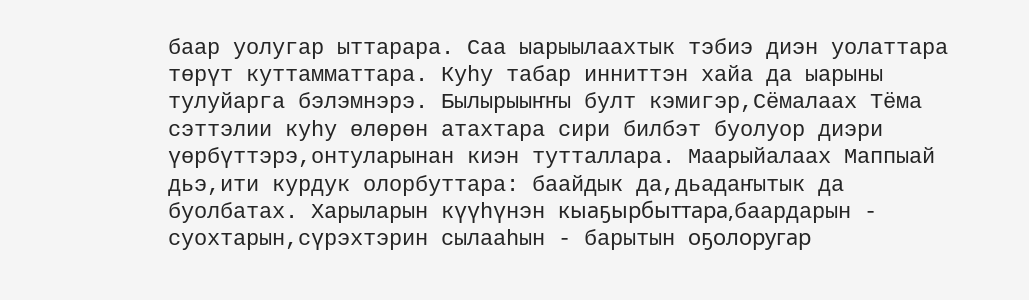баар уолугар ыттарара. Саа ыарыылаахтык тэбиэ диэн уолаттара төрүт куттамматтара. Куһу табар инниттэн хайа да ыарыны тулуйарга бэлэмнэрэ. Былырыыҥҥы булт кэмигэр,Сёмалаах Тёма сэттэлии куһу өлөрөн атахтара сири билбэт буолуор диэри үөрбүттэрэ,онтуларынан киэн тутталлара. Маарыйалаах Маппыай дьэ,ити курдук олорбуттара: баайдык да,дьадаҥытык да буолбатах. Харыларын күүһүнэн кыаҕырбыттара,баардарын - суохтарын,сүрэхтэрин сылааһын - барытын оҕолоругар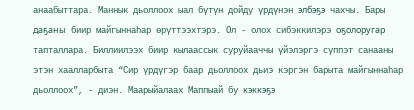анаабыттара. Маннык дьоллоох ыал бүтүн дойду үрдүнэн элбэҕэ чахчы. Бары даҕаны биир майгыннаһар өрүттээхтэрэ. Ол - олох сибэккилэрэ оҕолоругар тапталлара. Биллиилээх биир кылаассык суруйааччы үйэлэргэ сүппэт санааны этэн хаалларбыта “Сир үрдүгэр баар дьоллоох дьиэ кэргэн барыта майгыннаһар дьоллоох”, - диэн. Маарыйалаах Маппыай бу кэккэҕэ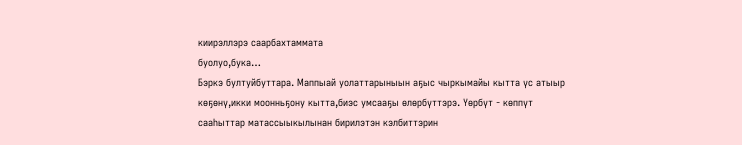киирэллэрэ саарбахтаммата
буолуо,бука…
Бэркэ бултуйбуттара. Маппыай уолаттарыныын аҕыс чыркымайы кытта үс атыыр көҕөнү,икки моонньҕону кытта,биэс умсааҕы өлөрбүттэрэ. Үөрбүт - көппүт сааһыттар матассыыкылынан бирилэтэн кэлбиттэрин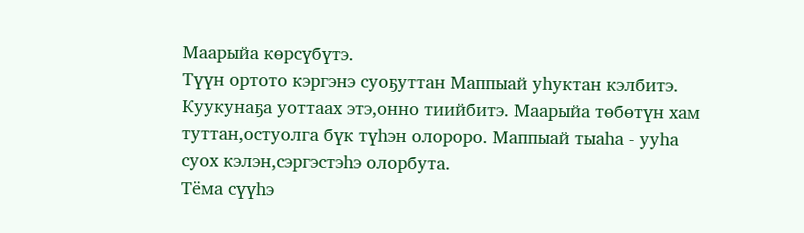Маарыйа көрсүбүтэ.
Түүн ортото кэргэнэ суоҕуттан Маппыай уһуктан кэлбитэ. Куукунаҕа уоттаах этэ,онно тиийбитэ. Маарыйа төбөтүн хам туттан,остуолга бүк түһэн олороро. Маппыай тыаһа - ууһа суох кэлэн,сэргэстэһэ олорбута.
Тёма сүүһэ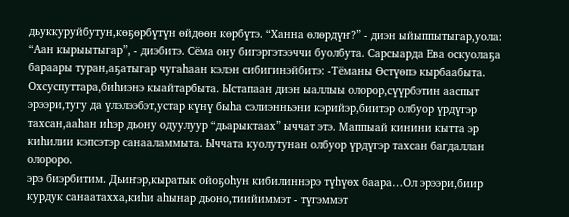дьуккуруйбутун,көҕөрбүтүн өйдөөн көрбүтэ. “Ханна өлөрдүҥ?” - диэн ыйыппытыгар,уола: “Аан кырыытыгар”, - диэбитэ. Сёма ону бигэргэтээччи буолбута. Сарсыарда Ева оскуолаҕа бараары туран,аҕатыгар чугаһаан кэлэн сибигинэйбитэ: -Тёманы Өстүөпэ кырбаабыта. Охсуспуттара,биһиэнэ кыайтарбыта. Ыстапаан диэн ыаллыы олорор,сүүрбэтин ааспыт эрээри,тугу да үлэлээбэт,устар күнү быһа сэлиэнньэни кэрийэр,биитэр олбуор үрдүгэр тахсан,ааһан иһэр дьону одуулуур “дьарыктаах” ыччат этэ. Маппыай кинини кытта эр киһилии кэпсэтэр санааламмыта. Ыччата куолутунан олбуор үрдүгэр тахсан багдаллан олороро.
эрэ биэрбитим. Дьиҥэр,кыратык ойоҕоһун кибилиннэрэ түһүөх баара…Ол эрээри,биир курдук санаатахха,киһи аһынар дьоно,тиийиммэт - түгэммэт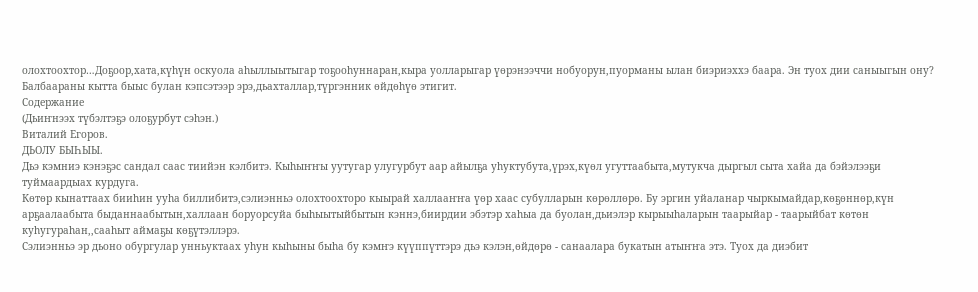олохтоохтор…Доҕоор,хата,күһүн оскуола аһыллыытыгар тоҕооһуннаран,кыра уолларыгар үөрэнээччи нобуорун,пуорманы ылан биэриэххэ баара. Эн туох дии саныыгын ону? Балбаараны кытта быыс булан кэпсэтээр эрэ,дьахталлар,түргэнник өйдөһүө этигит.
Содержание
(Дьиҥнээх түбэлтэҕэ олоҕурбут сэһэн.)
Виталий Егоров.
ДЬОЛУ БЫҺЫЫ.
Дьэ кэмниэ кэнэҕэс сандал саас тиийэн кэлбитэ. Кыһыҥҥы уутугар улугурбут аар айылҕа уһуктубута,үрэх,күөл угуттаабыта,мутукча дыргыл сыта хайа да бэйэлээҕи туймаардыах курдуга.
Көтөр кынаттаах бииһин ууһа биллибитэ,сэлиэнньэ олохтоохторо кыырай халлааҥҥа үөр хаас субулларын көрөллөрө. Бу эргин уйаланар чыркымайдар,көҕөннөр,күн арҕаалаабыта быданнаабытын,халлаан боруорсуйа быһыытыйбытын кэннэ,биирдии эбэтэр хаһыа да буолан,дьиэлэр кырыыһаларын таарыйар - таарыйбат көтөн куһугураһан,,сааһыт аймаҕы көҕүтэллэрэ.
Сэлиэнньэ эр дьоно обургулар унньуктаах уһун кыһыны быһа бу кэмҥэ күүппүттэрэ дьэ кэлэн,өйдөрө - санаалара букатын атыҥҥа этэ. Туох да диэбит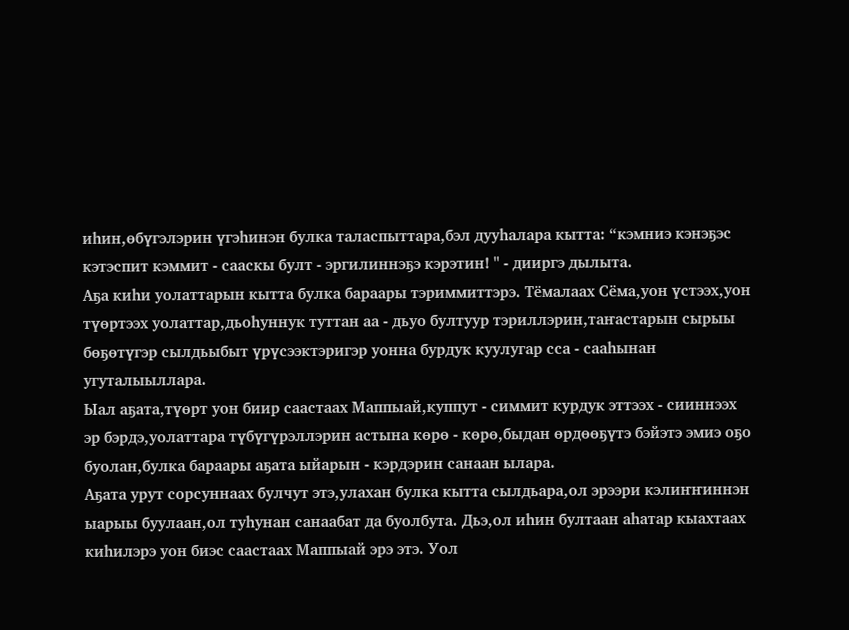иһин,өбүгэлэрин үгэһинэн булка таласпыттара,бэл дууһалара кытта: “кэмниэ кэнэҕэс кэтэспит кэммит - сааскы булт - эргилиннэҕэ кэрэтин! " - дииргэ дылыта.
Аҕа киһи уолаттарын кытта булка бараары тэриммиттэрэ. Тёмалаах Сёма,уон үстээх,уон түөртээх уолаттар,дьоһуннук туттан аа - дьуо бултуур тэриллэрин,таҥастарын сырыы бөҕөтүгэр сылдьыбыт үрүсээктэригэр уонна бурдук куулугар сса - сааһынан угуталыыллара.
Ыал аҕата,түөрт уон биир саастаах Маппыай,куппут - симмит курдук эттээх - сииннээх эр бэрдэ,уолаттара түбүгүрэллэрин астына көрө - көрө,быдан өрдөөҕүтэ бэйэтэ эмиэ оҕо буолан,булка бараары аҕата ыйарын - кэрдэрин санаан ылара.
Аҕата урут сорсуннаах булчут этэ,улахан булка кытта сылдьара,ол эрээри кэлиҥҥиннэн ыарыы буулаан,ол туһунан санаабат да буолбута. Дьэ,ол иһин бултаан аһатар кыахтаах киһилэрэ уон биэс саастаах Маппыай эрэ этэ. Уол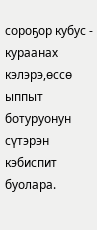сороҕор кубус - кураанах кэлэрэ,өссө ыппыт ботуруонун сүтэрэн кэбиспит буолара.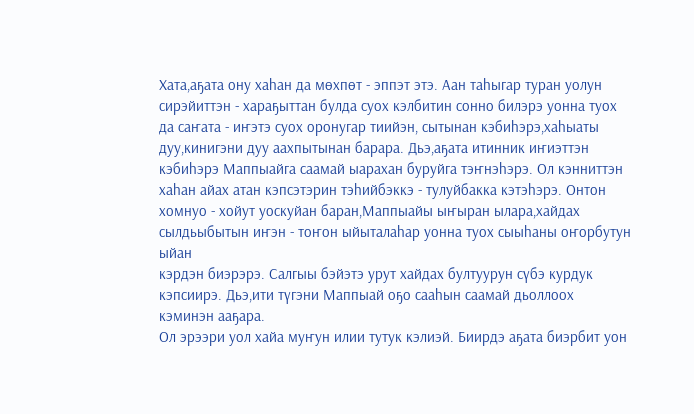Хата,аҕата ону хаһан да мөхпөт - эппэт этэ. Аан таһыгар туран уолун сирэйиттэн - хараҕыттан булда суох кэлбитин сонно билэрэ уонна туох да саҥата - иҥэтэ суох оронугар тиийэн, сытынан кэбиһэрэ,хаһыаты дуу,кинигэни дуу аахпытынан барара. Дьэ,аҕата итинник иҥиэттэн кэбиһэрэ Маппыайга саамай ыарахан буруйга тэҥнэһэрэ. Ол кэнниттэн хаһан айах атан кэпсэтэрин тэһийбэккэ - тулуйбакка кэтэһэрэ. Онтон хомнуо - хойут уоскуйан баран,Маппыайы ыҥыран ылара,хайдах сылдьыбытын иҥэн - тоҥон ыйыталаһар уонна туох сыыһаны оҥорбутун ыйан
кэрдэн биэрэрэ. Салгыы бэйэтэ урут хайдах бултуурун сүбэ курдук кэпсиирэ. Дьэ,ити түгэни Маппыай оҕо сааһын саамай дьоллоох кэминэн ааҕара.
Ол эрээри уол хайа муҥун илии тутук кэлиэй. Биирдэ аҕата биэрбит уон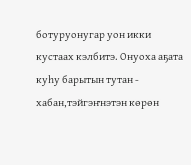ботуруонугар уон икки кустаах кэлбитэ. Онуоха аҕата куһу барытын тутан - хабан,тэйгэҥнэтэн көрөн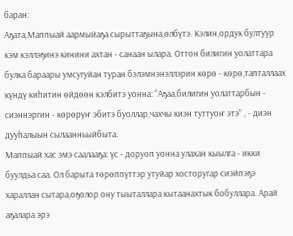баран:
Аҕата,Маппыай аармыйаҕа сырыттаҕына,өлбүтэ. Кэлин,ордук бултуур кэм кэллэҕинэ кинини ахтан - санаан ылара. Оттон билигин уолаттара булка бараары умсугуйан туран бэлэмнэнэллэрин көрө - көрө,тапталлаах күндү киһитин өйдөөн кэлбитэ уонна: “Аҕаа,билигин уолаттарбын - сиэннэргин - көрөрүҥ эбитэ буоллар,чахчы киэн туттуоҥ этэ” , - диэн дууһалыын сылаанньыйбыта.
Маппыай хас эмэ саалааҕа: үс - доруоп уонна улахан кыылга - икки буулдьа саа. Ол барыта төрөппүттэр утуйар хосторугар сиэйпэҕэ хараллан сытара,оҕолор ону тыыталлара кытаанахтык бобуллара. Арай аҕалара эрэ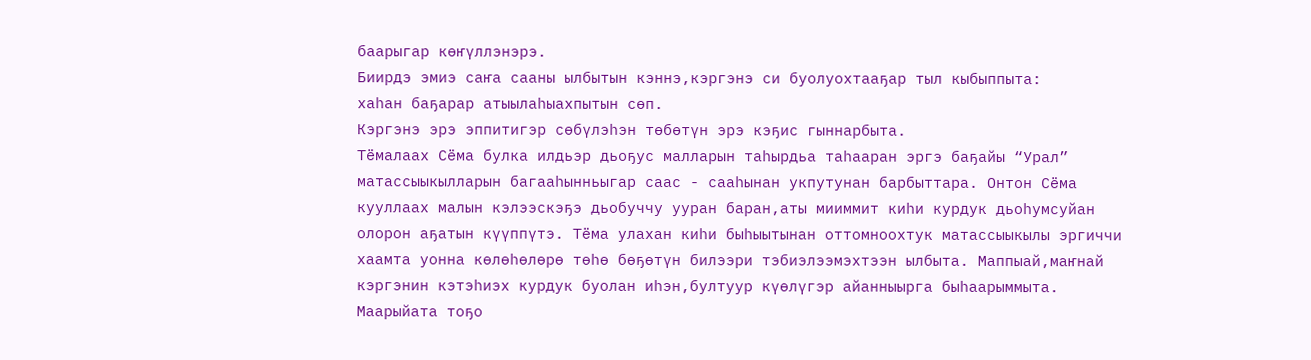баарыгар көҥүллэнэрэ.
Биирдэ эмиэ саҥа сааны ылбытын кэннэ,кэргэнэ си буолуохтааҕар тыл кыбыппыта:
хаһан баҕарар атыылаһыахпытын сөп.
Кэргэнэ эрэ эппитигэр сөбүлэһэн төбөтүн эрэ кэҕис гыннарбыта.
Тёмалаах Сёма булка илдьэр дьоҕус малларын таһырдьа таһааран эргэ баҕайы “Урал” матассыыкылларын багааһынньыгар саас - сааһынан укпутунан барбыттара. Онтон Сёма кууллаах малын кэлээскэҕэ дьобуччу ууран баран,аты мииммит киһи курдук дьоһумсуйан олорон аҕатын күүппүтэ. Тёма улахан киһи быһыытынан оттомноохтук матассыыкылы эргиччи хаамта уонна көлөһөлөрө төһө бөҕөтүн билээри тэбиэлээмэхтээн ылбыта. Маппыай,маҥнай кэргэнин кэтэһиэх курдук буолан иһэн,бултуур күөлүгэр айанныырга быһаарыммыта. Маарыйата тоҕо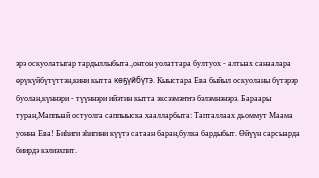эрэ оскуолатыгар тардыллыбыта.,онтон уолаттара бултуох - алтыах санаалара өрүкүйбүтүттэн,кини кытта көҕүйбүтэ. Кыыстара Ева быйыл оскуоланы бүтэрэр буолан,күннэри - түүннэри ийэтин кытта эксээмэҥҥэ бэлэмнэнэрэ. Бараары туран,Маппыай остуолга саппыыска хаалларбыта: Тапталлаах дьоммут Маама уонна Ева! Биһиги эһигини күүтэ сатаан баран,булка бардыбыт. Өйүүн сарсыарда биирдэ кэлиэхпит.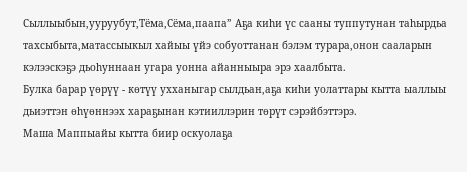Сыллыыбын,ууруубут,Тёма,Сёма,паапа” Аҕа киһи үс сааны туппутунан таһырдьа тахсыбыта,матассыыкыл хайыы үйэ собуоттанан бэлэм турара,онон сааларын кэлээскэҕэ дьоһуннаан угара уонна айанныыра эрэ хаалбыта.
Булка барар үөрүү - көтүү ухханыгар сылдьан,аҕа киһи уолаттары кытта ыаллыы дьиэттэн өһүөннээх хараҕынан кэтииллэрин төрүт сэрэйбэттэрэ.
Маша Маппыайы кытта биир оскуолаҕа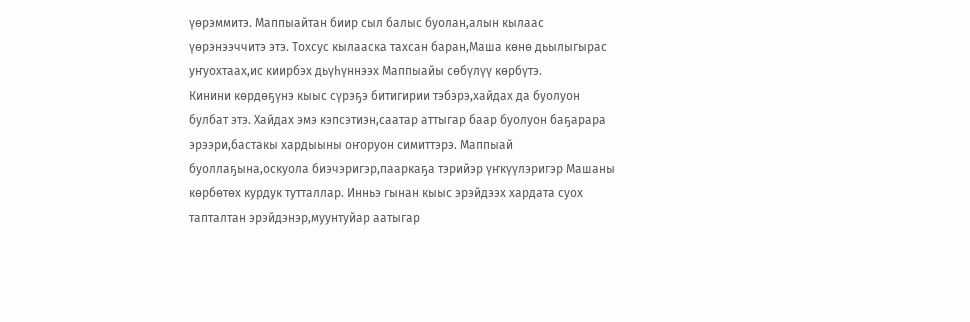үөрэммитэ. Маппыайтан биир сыл балыс буолан,алын кылаас үөрэнээччитэ этэ. Тохсус кылааска тахсан баран,Маша көнө дьылыгырас уҥуохтаах,ис киирбэх дьүһүннээх Маппыайы сөбүлүү көрбүтэ.
Кинини көрдөҕүнэ кыыс сүрэҕэ битигирии тэбэрэ,хайдах да буолуон булбат этэ. Хайдах эмэ кэпсэтиэн,саатар аттыгар баар буолуон баҕарара эрээри,бастакы хардыыны оҥоруон симиттэрэ. Маппыай буоллаҕына,оскуола биэчэригэр,пааркаҕа тэрийэр үҥкүүлэригэр Машаны көрбөтөх курдук тутталлар. Инньэ гынан кыыс эрэйдээх хардата суох тапталтан эрэйдэнэр,муунтуйар аатыгар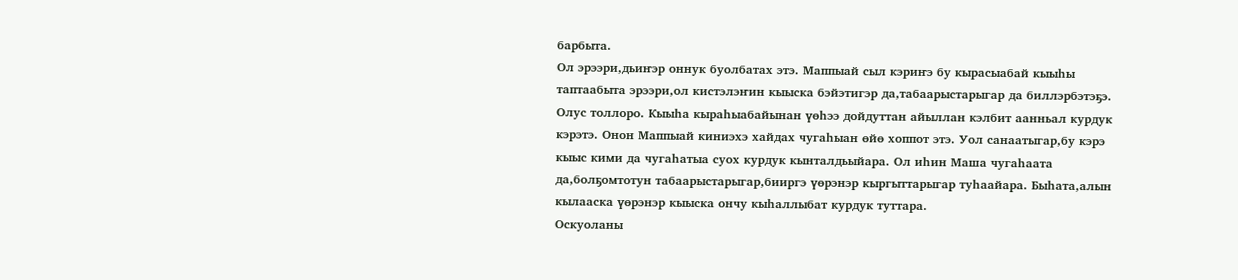барбыта.
Ол эрээри,дьиҥэр оннук буолбатах этэ. Маппыай сыл кэриҥэ бу кырасыабай кыыһы таптаабыта эрээри,ол кистэлэҥин кыыска бэйэтигэр да,табаарыстарыгар да биллэрбэтэҕэ. Олус толлоро. Кыыһа кыраһыабайынан үөһээ дойдуттан айыллан кэлбит аанньал курдук кэрэтэ. Онон Маппыай киниэхэ хайдах чугаһыан өйө хоппот этэ. Уол санаатыгар,бу кэрэ кыыс кими да чугаһатыа суох курдук кынталдьыйара. Ол иһин Маша чугаһаата да,болҕомтотун табаарыстарыгар,бииргэ үөрэнэр кыргыттарыгар туһаайара. Быһата,алын кылааска үөрэнэр кыыска ончу кыһаллыбат курдук туттара.
Оскуоланы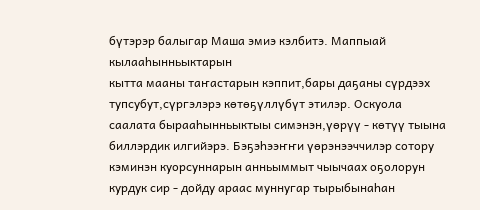бүтэрэр балыгар Маша эмиэ кэлбитэ. Маппыай кылааһынньыктарын
кытта мааны таҥастарын кэппит,бары даҕаны сүрдээх тупсубут,сүргэлэрэ көтөҕүллүбүт этилэр. Оскуола саалата бырааһынньыктыы симэнэн,үөрүү - көтүү тыына биллэрдик илгийэрэ. Бэҕэһээҥҥи үөрэнээччилэр сотору кэминэн куорсуннарын анньыммыт чыычаах оҕолорун курдук сир - дойду араас муннугар тырыбынаһан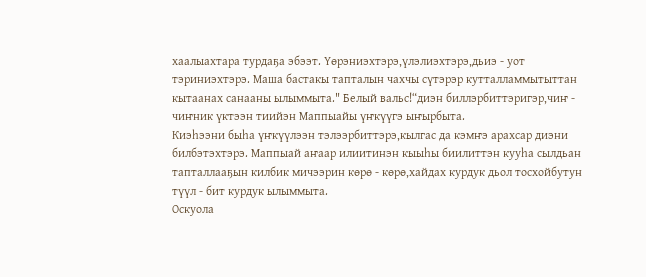хаалыахтара турдаҕа эбээт. Үөрэниэхтэрэ,үлэлиэхтэрэ,дьиэ - уот тэриниэхтэрэ. Маша бастакы тапталын чахчы сүтэрэр кутталламмытыттан кытаанах санааны ылыммыта." Белый вальс!“диэн биллэрбиттэригэр,чиҥ - чиҥник үктээн тиийэн Маппыайы үҥкүүгэ ыҥырбыта.
Киэһээни быһа үҥкүүлээн тэлээрбиттэрэ,кылгас да кэмҥэ арахсар диэни билбэтэхтэрэ. Маппыай аҥаар илиитинэн кыыһы биилиттэн кууһа сылдьан тапталлааҕын килбик мичээрин көрө - көрө,хайдах курдук дьол тосхойбутун түүл - бит курдук ылыммыта.
Оскуола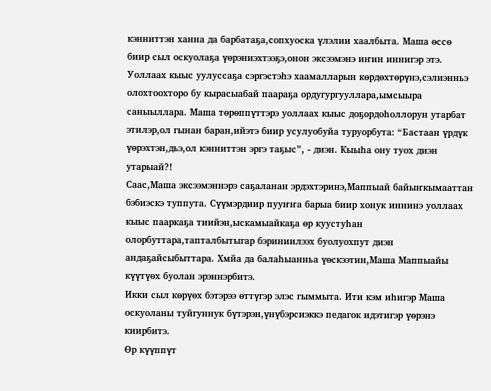кэнниттэн ханна да барбатаҕа,сопхуоска үлэлии хаалбыта. Маша өссө биир сыл оскуолаҕа үөрэниэхтээҕэ,онон эксээмэнэ иҥин иннигэр этэ. Уоллаах кыыс уулуссаҕа сэргэстэһэ хаамалларын көрдөхтөрүнэ,сэлиэнньэ олохтоохторо бу кырасыабай паараҕа ордугургууллара,ымсыыра саныыллара. Маша төрөппүттэрэ уоллаах кыыс доҕордоһоллорун утарбат этилэр,ол гынан баран,ийэтэ биир усулуобуйа туруорбута: “Бастаан үрдүк үөрэхтэн,дьэ,ол кэнниттэн эргэ таҕыс”, - диэн. Кыыһа ону туох диэн утарыай?!
Саас,Маша эксээмэннэрэ саҕаланан эрдэхтэринэ,Маппыай байыҥкымааттан бэбиэскэ туппута. Сүүмэрдиир пууҥҥа барыа биир хонук иннинэ уоллаах кыыс пааркаҕа тиийэн,ыскамыайкаҕа өр куустуһан олорбуттара,тапталбытыгар бэриниилээх буолуохпут диэн андаҕайсыбыттара. Хмйа да балаһыанньа үөскээтин,Маша Маппыайы күүтүөх буолан эрэннэрбитэ.
Икки сыл көрүөх бэтэрээ өттүгэр элэс гыммыта. Ити кэм иһигэр Маша оскуоланы туйгуннук бүтэрэн,үнүбэрсиэккэ педагок идэтигэр үөрэнэ киирбитэ.
Өр күүппүт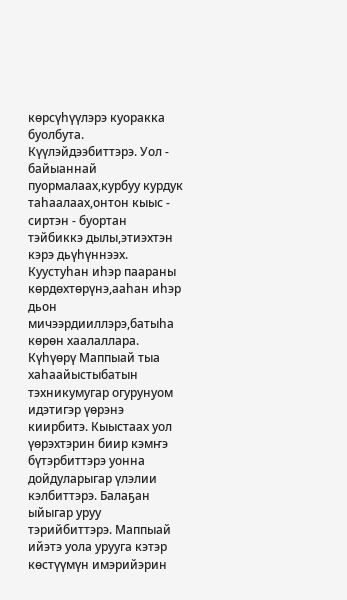көрсүһүүлэрэ куоракка буолбута. Күүлэйдээбиттэрэ. Уол - байыаннай пуормалаах,курбуу курдук таһаалаах,онтон кыыс - сиртэн - буортан тэйбиккэ дылы,этиэхтэн кэрэ дьүһүннээх. Куустуһан иһэр паараны көрдөхтөрүнэ,ааһан иһэр дьон мичээрдииллэрэ,батыһа көрөн хаалаллара.
Күһүөрү Маппыай тыа хаһаайыстыбатын тэхникумугар огурунуом идэтигэр үөрэнэ киирбитэ. Кыыстаах уол үөрэхтэрин биир кэмҥэ бүтэрбиттэрэ уонна дойдуларыгар үлэлии кэлбиттэрэ. Балаҕан ыйыгар уруу тэрийбиттэрэ. Маппыай ийэтэ уола урууга кэтэр көстүүмүн имэрийэрин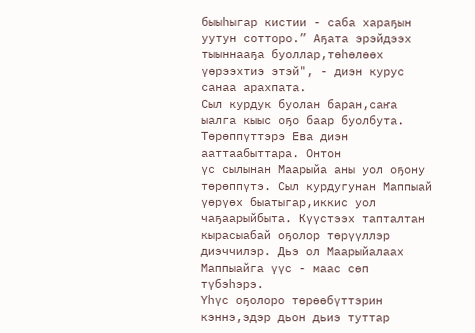быыһыгар кистии - саба хараҕын уутун сотторо.” Аҕата эрэйдээх тыыннааҕа буоллар,төһөлөөх үөрээхтиэ этэй", - диэн курус санаа арахпата.
Сыл курдук буолан баран,саҥа ыалга кыыс оҕо баар буолбута. Төрөппүттэрэ Ева диэн ааттаабыттара. Онтон
үс сылынан Маарыйа аны уол оҕону төрөппүтэ. Сыл курдугунан Маппыай үөрүөх быатыгар,иккис уол чаҕаарыйбыта. Күүстээх тапталтан кырасыабай оҕолор төрүүллэр диэччилэр. Дьэ ол Маарыйалаах Маппыайга үүс - маас сөп түбэһэрэ.
Үһүс оҕолоро төрөөбүттэрин кэннэ,эдэр дьон дьиэ туттар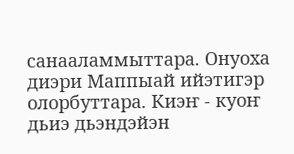санааламмыттара. Онуоха диэри Маппыай ийэтигэр олорбуттара. Киэҥ - куоҥ дьиэ дьэндэйэн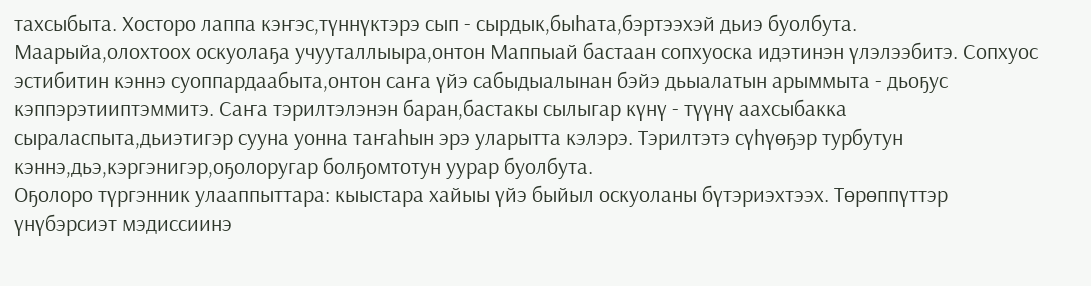тахсыбыта. Хосторо лаппа кэҥэс,түннүктэрэ сып - сырдык,быһата,бэртээхэй дьиэ буолбута.
Маарыйа,олохтоох оскуолаҕа учууталлыыра,онтон Маппыай бастаан сопхуоска идэтинэн үлэлээбитэ. Сопхуос эстибитин кэннэ суоппардаабыта,онтон саҥа үйэ сабыдыалынан бэйэ дьыалатын арыммыта - дьоҕус кэппэрэтииптэммитэ. Саҥа тэрилтэлэнэн баран,бастакы сылыгар күнү - түүнү аахсыбакка сыраласпыта,дьиэтигэр сууна уонна таҥаһын эрэ уларытта кэлэрэ. Тэрилтэтэ сүһүөҕэр турбутун кэннэ,дьэ,кэргэнигэр,оҕолоругар болҕомтотун уурар буолбута.
Оҕолоро түргэнник улааппыттара: кыыстара хайыы үйэ быйыл оскуоланы бүтэриэхтээх. Төрөппүттэр үнүбэрсиэт мэдиссиинэ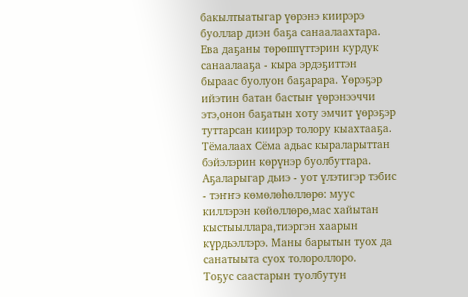бакылтыатыгар үөрэнэ киирэрэ буоллар диэн баҕа санаалаахтара. Ева даҕаны төрөппүттэрин курдук санаалааҕа - кыра эрдэҕиттэн быраас буолуон баҕарара. Үөрэҕэр ийэтин батан бастыҥ үөрэнээччи этэ,онон баҕатын хоту эмчит үөрэҕэр туттарсан киирэр толору кыахтааҕа.
Тёмалаах Сёма адьас кыраларыттан бэйэлэрин көрүнэр буолбуттара. Аҕаларыгар дьиэ - уот үлэтигэр тэбис - тэҥҥэ көмөлөһөллөрө: муус киллэрэн көйөллөрө,мас хайытан кыстыыллара,тиэргэн хаарын күрдьэллэрэ. Маны барытын туох да санатыыта суох толороллоро.
Тоҕус саастарын туолбутун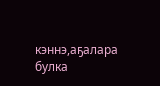кэннэ,аҕалара булка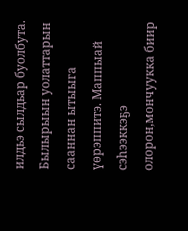илдьэ сылдьар буолбута. Былырыын уолаттарын сааннан ытыыга үөрэппитэ. Маппыай сэһээккэҕэ олорон,мончуукка биир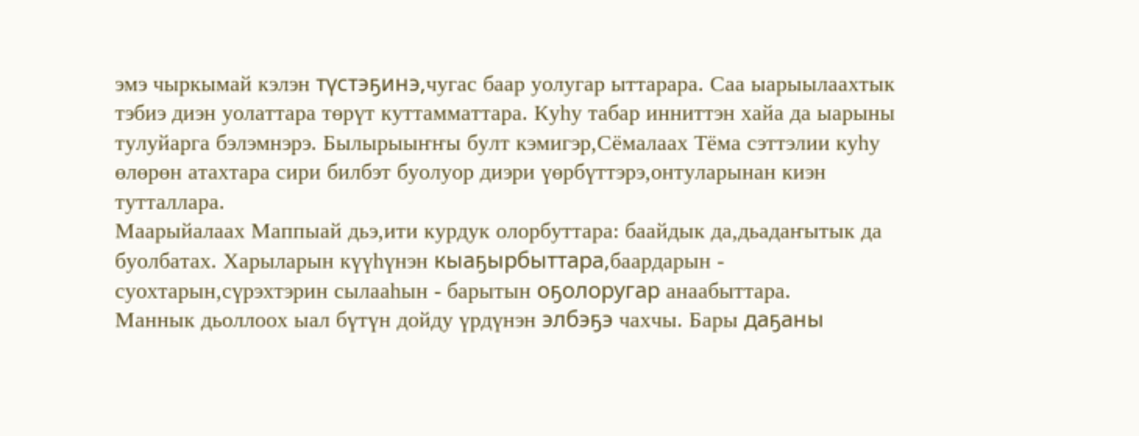эмэ чыркымай кэлэн түстэҕинэ,чугас баар уолугар ыттарара. Саа ыарыылаахтык тэбиэ диэн уолаттара төрүт куттамматтара. Куһу табар инниттэн хайа да ыарыны тулуйарга бэлэмнэрэ. Былырыыҥҥы булт кэмигэр,Сёмалаах Тёма сэттэлии куһу өлөрөн атахтара сири билбэт буолуор диэри үөрбүттэрэ,онтуларынан киэн тутталлара.
Маарыйалаах Маппыай дьэ,ити курдук олорбуттара: баайдык да,дьадаҥытык да буолбатах. Харыларын күүһүнэн кыаҕырбыттара,баардарын - суохтарын,сүрэхтэрин сылааһын - барытын оҕолоругар анаабыттара.
Маннык дьоллоох ыал бүтүн дойду үрдүнэн элбэҕэ чахчы. Бары даҕаны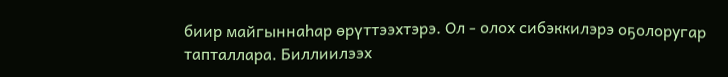биир майгыннаһар өрүттээхтэрэ. Ол - олох сибэккилэрэ оҕолоругар тапталлара. Биллиилээх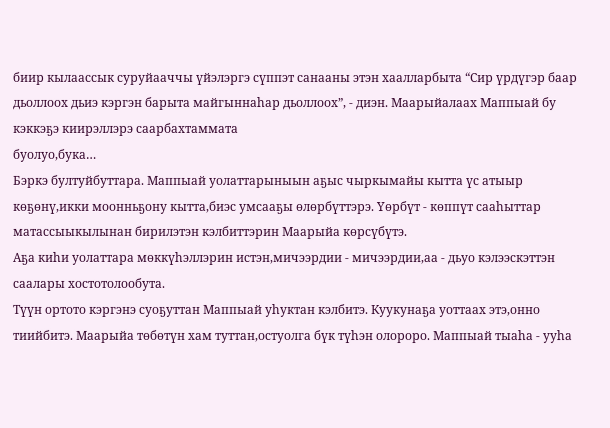биир кылаассык суруйааччы үйэлэргэ сүппэт санааны этэн хаалларбыта “Сир үрдүгэр баар дьоллоох дьиэ кэргэн барыта майгыннаһар дьоллоох”, - диэн. Маарыйалаах Маппыай бу кэккэҕэ киирэллэрэ саарбахтаммата
буолуо,бука…
Бэркэ бултуйбуттара. Маппыай уолаттарыныын аҕыс чыркымайы кытта үс атыыр көҕөнү,икки моонньҕону кытта,биэс умсааҕы өлөрбүттэрэ. Үөрбүт - көппүт сааһыттар матассыыкылынан бирилэтэн кэлбиттэрин Маарыйа көрсүбүтэ.
Аҕа киһи уолаттара мөккүһэллэрин истэн,мичээрдии - мичээрдии,аа - дьуо кэлээскэттэн саалары хостотолообута.
Түүн ортото кэргэнэ суоҕуттан Маппыай уһуктан кэлбитэ. Куукунаҕа уоттаах этэ,онно тиийбитэ. Маарыйа төбөтүн хам туттан,остуолга бүк түһэн олороро. Маппыай тыаһа - ууһа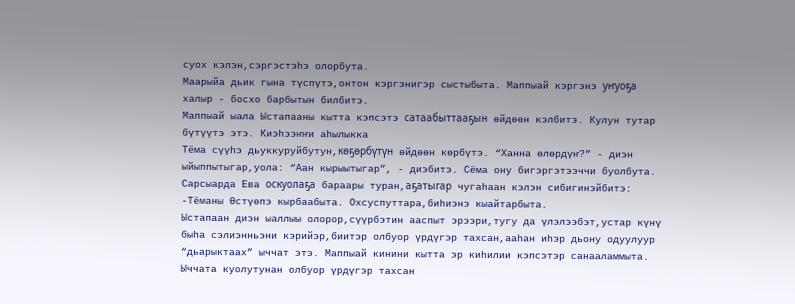суох кэлэн,сэргэстэһэ олорбута.
Маарыйа дьик гына түспүтэ,онтон кэргэнигэр сыстыбыта. Маппыай кэргэнэ уҥуоҕа халыр - босхо барбытын билбитэ.
Маппыай ыала Ыстапааны кытта кэпсэтэ сатаабыттааҕын өйдөөн кэлбитэ. Кулун тутар бүтүүтэ этэ. Киэһээҥҥи аһылыкка
Тёма сүүһэ дьуккуруйбутун,көҕөрбүтүн өйдөөн көрбүтэ. “Ханна өлөрдүҥ?” - диэн ыйыппытыгар,уола: “Аан кырыытыгар”, - диэбитэ. Сёма ону бигэргэтээччи буолбута. Сарсыарда Ева оскуолаҕа бараары туран,аҕатыгар чугаһаан кэлэн сибигинэйбитэ:
-Тёманы Өстүөпэ кырбаабыта. Охсуспуттара,биһиэнэ кыайтарбыта.
Ыстапаан диэн ыаллыы олорор,сүүрбэтин ааспыт эрээри,тугу да үлэлээбэт,устар күнү быһа сэлиэнньэни кэрийэр,биитэр олбуор үрдүгэр тахсан,ааһан иһэр дьону одуулуур “дьарыктаах” ыччат этэ. Маппыай кинини кытта эр киһилии кэпсэтэр санааламмыта. Ыччата куолутунан олбуор үрдүгэр тахсан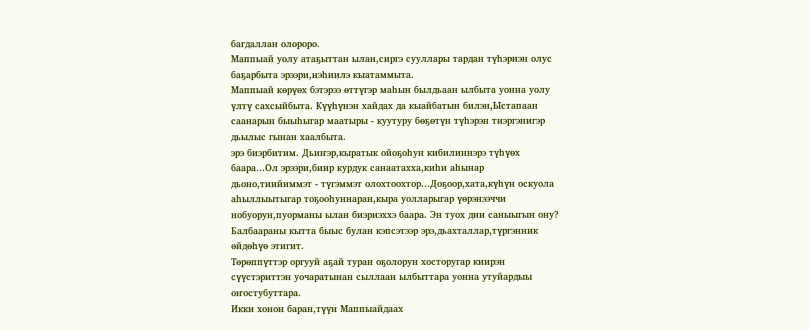багдаллан олороро.
Маппыай уолу атаҕыттан ылан,сиргэ сууллары тардан түһэриэн олус баҕарбыта эрээри,нэһиилэ кыатаммыта.
Маппыай көрүөх бэтэрээ өттүгэр маһын былдьаан ылбыта уонна уолу үлтү сахсыйбыта. Күүһүнэн хайдах да кыайбатын билэн,Ыстапаан саанарын быыһыгар маатыры - куутуру бөҕөтүн түһэрэн тиэргэнигэр дьылыс гынан хаалбыта.
эрэ биэрбитим. Дьиҥэр,кыратык ойоҕоһун кибилиннэрэ түһүөх баара…Ол эрээри,биир курдук санаатахха,киһи аһынар дьоно,тиийиммэт - түгэммэт олохтоохтор…Доҕоор,хата,күһүн оскуола аһыллыытыгар тоҕооһуннаран,кыра уолларыгар үөрэнээччи нобуорун,пуорманы ылан биэриэххэ баара. Эн туох дии саныыгын ону? Балбаараны кытта быыс булан кэпсэтээр эрэ,дьахталлар,түргэнник өйдөһүө этигит.
Төрөппүттэр оргууй аҕай туран оҕолорун хосторугар киирэн сүүстэриттэн уочаратынан сыллаан ылбыттара уонна утуйардыы оҥостубуттара.
Икки хонон баран,түүн Маппыайдаах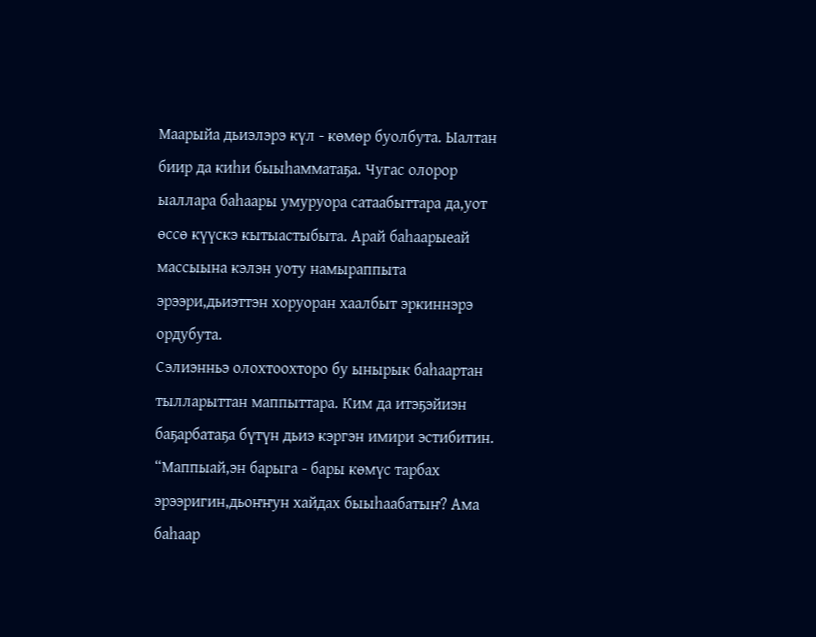Маарыйа дьиэлэрэ күл - көмөр буолбута. Ыалтан биир да киһи быыһамматаҕа. Чугас олорор ыаллара баһаары умуруора сатаабыттара да,уот өссө күүскэ кытыастыбыта. Арай баһаарыеай массыына кэлэн уоту намыраппыта эрээри,дьиэттэн хоруоран хаалбыт эркиннэрэ ордубута.
Сэлиэнньэ олохтоохторо бу ынырык баһаартан тылларыттан маппыттара. Ким да итэҕэйиэн баҕарбатаҕа бүтүн дьиэ кэргэн имири эстибитин.
“Маппыай,эн барыга - бары көмүс тарбах эрээригин,дьоҥҥун хайдах быыһаабатыҥ? Ама баһаар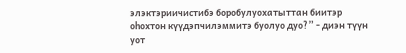элэктэриичистибэ боробулуохатыттан биитэр оһохтон күүдэпчилэммитэ буолуо дуо?” - диэн түүн уот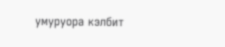умуруора кэлбит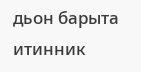дьон барыта итинник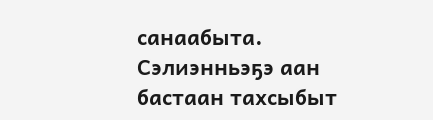санаабыта.
Сэлиэнньэҕэ аан бастаан тахсыбыт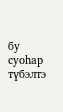бу суоһар түбэлтэ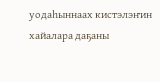уодаһыннаах кистэлэҥин хайалара даҕаны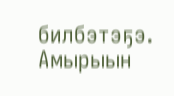билбэтэҕэ.
Амырыын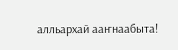алльархай ааҥнаабыта!